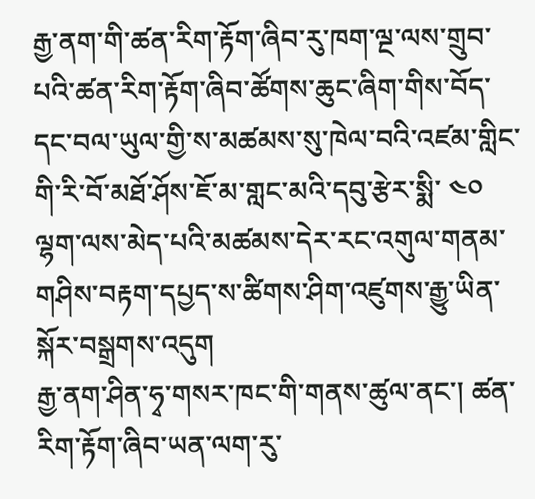རྒྱ་ནག་གི་ཚན་རིག་རྟོག་ཞིབ་རུ་ཁག་ལྔ་ལས་གྲུབ་པའི་ཚན་རིག་རྟོག་ཞིབ་ཚོགས་ཆུང་ཞིག་གིས་བོད་དང་བལ་ཡུལ་གྱི་ས་མཚམས་སུ་ཁེལ་བའི་འཛམ་གླིང་གི་རི་བོ་མཐོ་ཤོས་ཇོ་མ་གླང་མའི་དབུ་རྩེར་སྨི་ ༤༠ ལྷག་ལས་མེད་པའི་མཚམས་དེར་རང་འགུལ་གནམ་གཤིས་བརྟག་དཔྱད་ས་ཚིགས་ཤིག་འཛུགས་རྒྱུ་ཡིན་སྐོར་བསྒྲགས་འདུག
རྒྱ་ནག་ཤིན་ཧྭ་གསར་ཁང་གི་གནས་ཚུལ་ནང་། ཚན་རིག་རྟོག་ཞིབ་ཡན་ལག་རུ་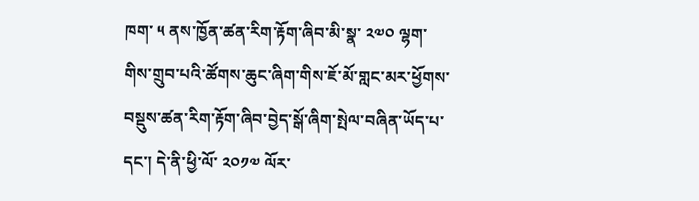ཁག་ ༥ ནས་ཁྱོན་ཚན་རིག་རྟོག་ཞིབ་མི་སྣ་ ༢༧༠ ལྷག་གིས་གྲུབ་པའི་ཚོགས་ཆུང་ཞིག་གིས་ཇོ་མོ་གླང་མར་ཕྱོགས་བསྡུས་ཚན་རིག་རྟོག་ཞིབ་བྱེད་སྒོ་ཞིག་སྤེལ་བཞིན་ཡོད་པ་དང་། དེ་ནི་ཕྱི་ལོ་ ༢༠༡༧ ལོར་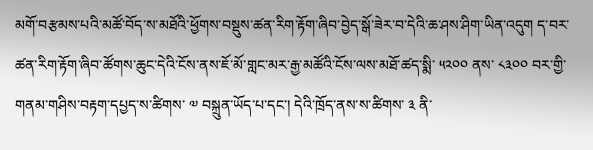མགོ་བརྩམས་པའི་མཚོ་བོད་ས་མཐོའི་ཕྱོགས་བསྡུས་ཚན་རིག་རྟོག་ཞིབ་བྱེད་སྒོ་ཟེར་བ་དེའི་ཆ་ཤས་ཤིག་ཡིན་འདུག ད་བར་ཚན་རིག་རྟོག་ཞིབ་ཚོགས་ཆུང་དེའི་ངོས་ནས་ཇོ་མོ་གླང་མར་རྒྱ་མཚོའི་ངོས་ལས་མཐོ་ཚད་སྨི་ ༥༢༠༠ ནས་ ༨༣༠༠ བར་གྱི་གནམ་གཤིས་བརྟག་དཔྱད་ས་ཚིགས་ ༧ བསྐྲུན་ཡོད་པ་དང་། དེའི་ཁྲོད་ནས་ས་ཚིགས་ ༣ ནི་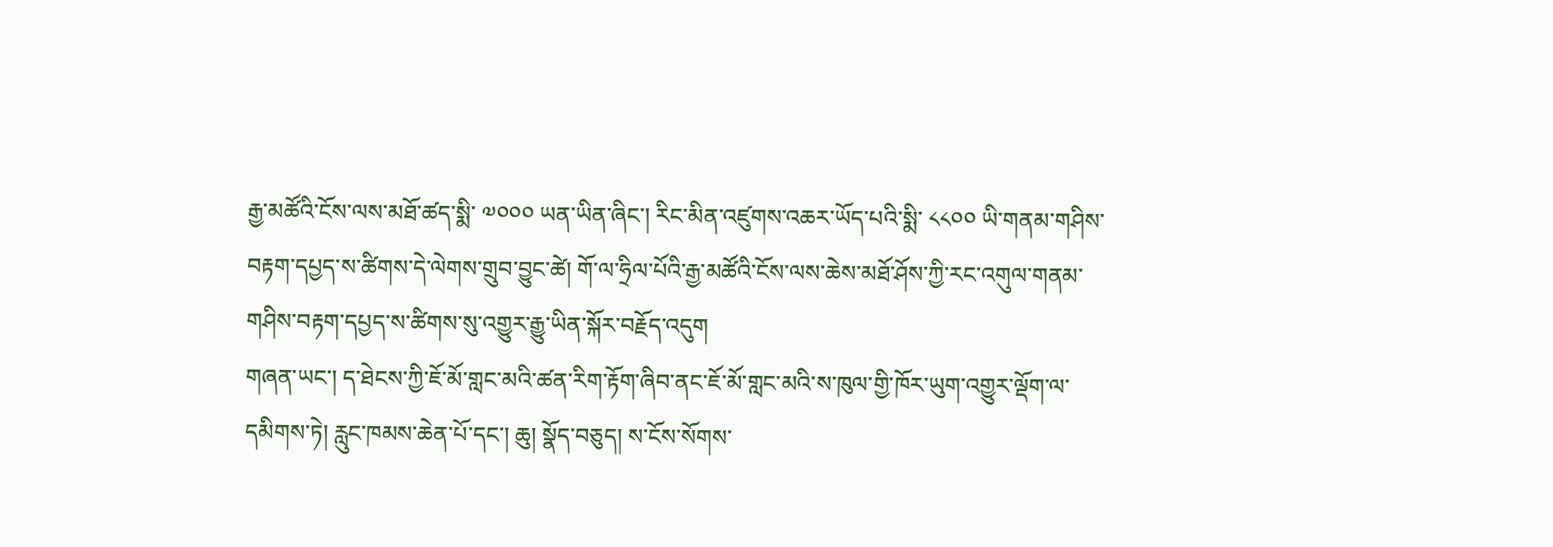རྒྱ་མཚོའི་ངོས་ལས་མཐོ་ཚད་སྨི་ ༧༠༠༠ ཡན་ཡིན་ཞིང་། རིང་མིན་འཛུགས་འཆར་ཡོད་པའི་སྨི་ ༨༨༠༠ ཡི་གནམ་གཤིས་བརྟག་དཔྱད་ས་ཚིགས་དེ་ལེགས་གྲུབ་བྱུང་ཚེ། གོ་ལ་ཧྲིལ་པོའི་རྒྱ་མཚོའི་ངོས་ལས་ཆེས་མཐོ་ཤོས་ཀྱི་རང་འགུལ་གནམ་གཤིས་བརྟག་དཔྱད་ས་ཚིགས་སུ་འགྱུར་རྒྱུ་ཡིན་སྐོར་བརྗོད་འདུག
གཞན་ཡང་། ད་ཐེངས་ཀྱི་ཇོ་མོ་གླང་མའི་ཚན་རིག་རྟོག་ཞིབ་ནང་ཇོ་མོ་གླང་མའི་ས་ཁུལ་གྱི་ཁོར་ཡུག་འགྱུར་ལྡོག་ལ་དམིགས་ཏེ། རླུང་ཁམས་ཆེན་པོ་དང་། ཆུ། སྣོད་བཅུད། ས་ངོས་སོགས་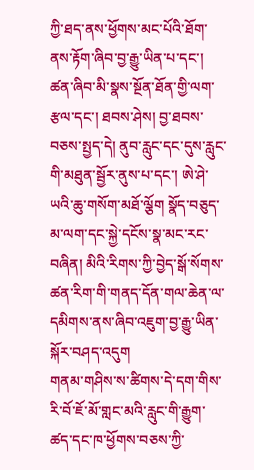ཀྱི་ཐད་ནས་ཕྱོགས་མང་པོའི་ཐོག་ནས་རྟོག་ཞིབ་བྱ་རྒྱུ་ཡིན་པ་དང་། ཚན་ཞིབ་མི་སྣས་སྔོན་ཐོན་གྱི་ལག་རྩལ་དང་། ཐབས་ཤེས། བྱ་ཐབས་བཅས་སྤྱད་དེ། ནུབ་རླུང་དང་དུས་རླུང་གི་མཐུན་སྦྱོར་ནུས་པ་དང་། ཨེ་ཤེ་ཡའི་ཆུ་གསོག་མཐོ་ལྕོག སྣོད་བཅུད་མ་ལག་དང་སྐྱེ་དངོས་སྣ་མང་རང་བཞིན། མིའི་རིགས་ཀྱི་བྱེད་སྒོ་སོགས་ཚན་རིག་གི་གནད་དོན་གལ་ཆེན་ལ་དམིགས་ནས་ཞིབ་འཇུག་བྱ་རྒྱུ་ཡིན་སྐོར་བཤད་འདུག
གནམ་གཤིས་ས་ཚིགས་དེ་དག་གིས་རི་བོ་ཇོ་མོ་གླང་མའི་རླུང་གི་རྒྱུག་ཚད་དང་ཁ་ཕྱོགས་བཅས་ཀྱི་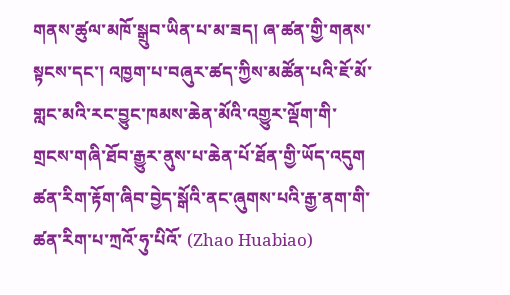གནས་ཚུལ་མཁོ་སྒྲུབ་ཡིན་པ་མ་ཟད། ཞ་ཚན་གྱི་གནས་སྟངས་དང་། འཁྱག་པ་བཞུར་ཚད་ཀྱིས་མཚོན་པའི་ཇོ་མོ་གླང་མའི་རང་བྱུང་ཁམས་ཆེན་མོའི་འགྱུར་ལྡོག་གི་གྲངས་གཞི་ཐོབ་རྒྱུར་ནུས་པ་ཆེན་པོ་ཐོན་གྱི་ཡོད་འདུག ཚན་རིག་རྟོག་ཞིབ་བྱེད་སྒོའི་ནང་ཞུགས་པའི་རྒྱ་ནག་གི་ཚན་རིག་པ་ཀྲའོ་ཧུ་པིའོ་ (Zhao Huabiao)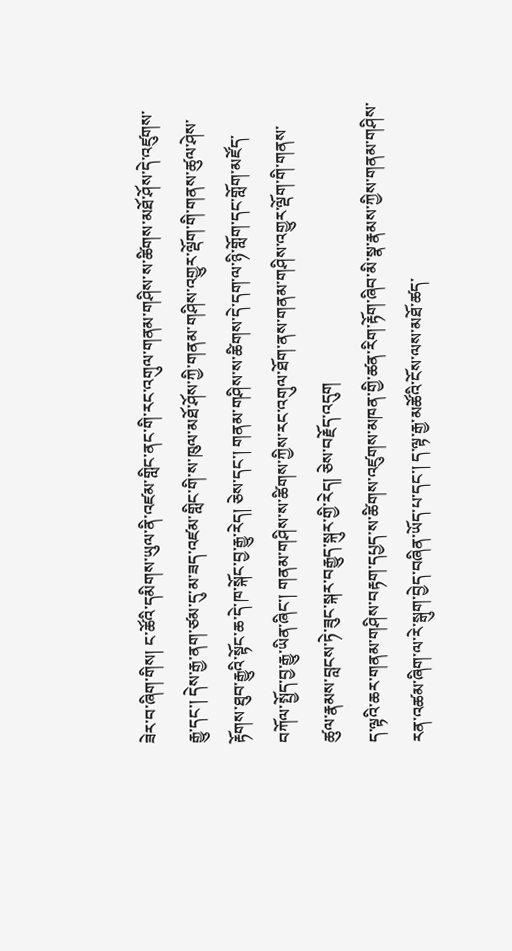ཟེར་བ་ཞིག་གིས། ང་ཚོའི་དམིགས་ཡུལ་ནི་འཛམ་གླིང་ནང་གི་རང་འགུལ་གནམ་གཤིས་ས་ཚིགས་མཐོ་ཤོས་དེ་འཛུགས་རྒྱུ་དང་། དེས་རྒྱ་ནག་ཙམ་དུ་མ་ཟད་འཛམ་གླིང་གི་ས་ཁུལ་མཐོ་ཤོས་ཀྱི་གནམ་གཤིས་འགྱུར་ལྡོག་གི་གནས་ཚུལ་ཤེས་རྟོགས་ཐུབ་རྒྱུའི་སྟོང་ཆ་དེ་ཁ་སྐོང་བྱ་རྒྱུ་རེད། ཅེས་དང་། གནམ་གཤིས་ས་ཚིགས་དེ་དག་ལ་ཉི་གློག་དང་གློག་མཛོད་བཀོལ་སྤྱོད་བྱ་རྒྱུ་ཡིན་ཞིང་། གནམ་གཤིས་ས་ཚིགས་ཀྱིས་རང་འགུལ་ཐོག་ནས་གནམ་གཤིས་འགྱུར་ལྡོག་གི་གནས་ཚུལ་རྣམས་བླངས་ཏེ་ཟུང་སྐར་བརྒྱུད་སྐུར་གྱི་རེད། ཅེས་བརྗོད་འདུག
ད་ལྟའི་ཆར་གནམ་གཤིས་བརྟག་དཔྱད་ས་ཚིགས་འཛུགས་མཁན་གྱི་ཚན་རིག་རྟོག་ཞིབ་མི་སྣ་རྣམས་ཀྱིས་གནམ་གཤིས་རན་འཚམ་ཞིག་ལ་རེ་སྒུག་བྱེད་བཞིན་ཡོད་པ་དང་། ད་ལྟ་རྒྱ་མཚོའི་ངོས་ལས་མཐོ་ཚད་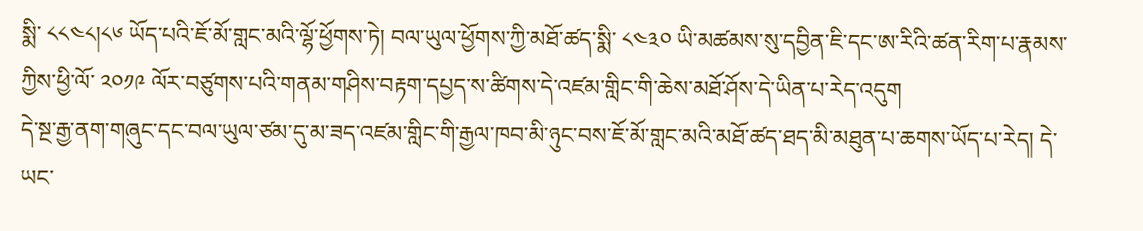སྨི་ ༨༨༤༨།༨༦ ཡོད་པའི་ཇོ་མོ་གླང་མའི་ལྷོ་ཕྱོགས་ཏེ། བལ་ཡུལ་ཕྱོགས་ཀྱི་མཐོ་ཚད་སྨི་ ༨༤༣༠ ཡི་མཚམས་སུ་དབྱིན་ཇི་དང་ཨ་རིའི་ཚན་རིག་པ་རྣམས་ཀྱིས་ཕྱི་ལོ་ ༢༠༡༩ ལོར་བཙུགས་པའི་གནམ་གཤིས་བརྟག་དཔྱད་ས་ཚིགས་དེ་འཛམ་གླིང་གི་ཆེས་མཐོ་ཤོས་དེ་ཡིན་པ་རེད་འདུག
དེ་སྔ་རྒྱ་ནག་གཞུང་དང་བལ་ཡུལ་ཙམ་དུ་མ་ཟད་འཛམ་གླིང་གི་རྒྱལ་ཁབ་མི་ཉུང་བས་ཇོ་མོ་གླང་མའི་མཐོ་ཚད་ཐད་མི་མཐུན་པ་ཆགས་ཡོད་པ་རེད། དེ་ཡང་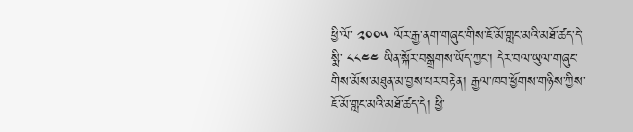ཕྱི་ལོ་ ༢༠༠༥ ལོར་རྒྱ་ནག་གཞུང་གིས་ཇོ་མོ་གླང་མའི་མཐོ་ཚད་དེ་སྨི་ ༨༨༤༤ ཡིན་སྐོར་བསྒྲགས་ཡོད་ཀྱང་། དེར་བལ་ཡུལ་གཞུང་གིས་མོས་མཐུན་མ་བྱས་པར་བརྟེན། རྒྱལ་ཁབ་ཕྱོགས་གཉིས་ཀྱིས་ཇོ་མོ་གླང་མའི་མཐོ་ཚད་དེ། ཕྱི་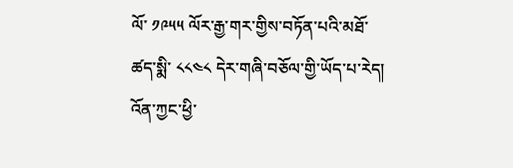ལོ་ ༡༩༥༥ ལོར་རྒྱ་གར་གྱིས་བཏོན་པའི་མཐོ་ཚད་སྨི་ ༨༨༤༨ དེར་གཞི་བཅོལ་གྱི་ཡོད་པ་རེད། འོན་ཀྱང་ཕྱི་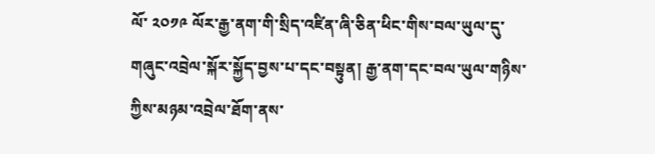ལོ་ ༢༠༡༩ ལོར་རྒྱ་ནག་གི་སྲིད་འཛིན་ཞི་ཅིན་ཕིང་གིས་བལ་ཡུལ་དུ་གཞུང་འབྲེལ་སྐོར་སྐྱོད་བྱས་པ་དང་བསྟུན། རྒྱ་ནག་དང་བལ་ཡུལ་གཉིས་ཀྱིས་མཉམ་འབྲེལ་ཐོག་ནས་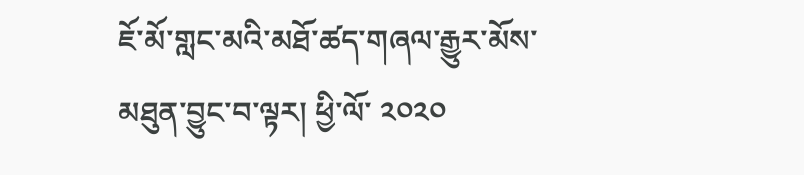ཇོ་མོ་གླང་མའི་མཐོ་ཚད་གཞལ་རྒྱུར་མོས་མཐུན་བྱུང་བ་ལྟར། ཕྱི་ལོ་ ༢༠༢༠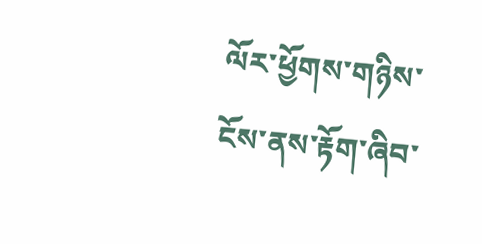ལོར་ཕྱོགས་གཉིས་ངོས་ནས་རྟོག་ཞིབ་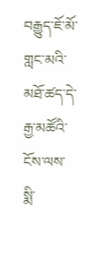བརྒྱུད་ཇོ་མོ་གླང་མའི་མཐོ་ཚད་དེ་རྒྱ་མཚོའི་ངོས་ལས་སྨི་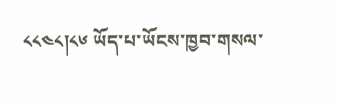༨༨༤༨།༨༦ ཡོད་པ་ཡོངས་ཁྱབ་གསལ་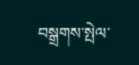བསྒྲགས་སྤེལ་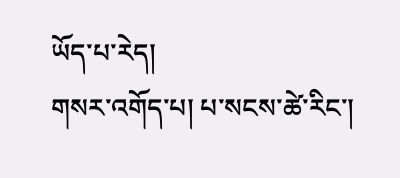ཡོད་པ་རེད།
གསར་འགོད་པ། པ་སངས་ཚེ་རིང་།